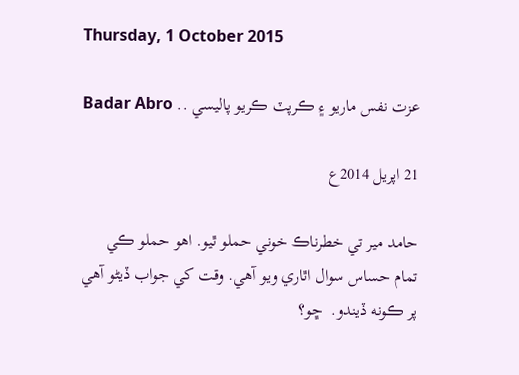Thursday, 1 October 2015

عزت نفس ماريو ۽ ڪرپٽ ڪريو پاليسي .. Badar Abro

21 اپريل 2014ع

حامد مير تي خطرناڪ خوني حملو ٿيو. اهو حملو ڪي تمام حساس سوال اٿاري ويو آهي. وقت کي جواب ڏيڻو آهي پر ڪونه ڏيندو.  ڇو؟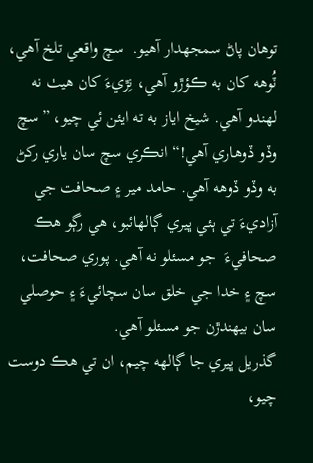توهان پاڻ سمجهدار آهيو.  سچ واقعي تلخ آهي، ٽُوهه کان به ڪؤڙو آهي، نِڙيءَ کان هيٺ نه لهندو آهي. شيخ اياز به ته ايئن ئي چيو، ”سچ وڏو ڏوهاري آهي!“ انڪري سچ سان ياري رکڻ به وڏو ڏوهه آهي. حامد مير ۽ صحافت جي آزاديءَ تي ٻئي ڀيري ڳالهائبو، هي رڳو هڪ صحافيءَ  جو مسئلو نه آهي. پوري صحافت، سچ ۽ خدا جي خلق سان سچائيءَ ۽ حوصلي سان بيهندڙن جو مسئلو آهي.
گذريل ڀيري جا ڳالهه چيم، ان تي هڪ دوست چيو،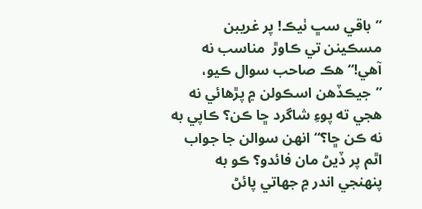”باقي سڀ ٺيڪ! پر غريبن مسڪينن تي ڪاوڙ  مناسب نه آهي!“ هڪ صاحب سوال ڪيو، ”جيڪڏهن اسڪولن ۾ پڙهائي نه هجي ته پوءِ شاگرد ڇا ڪن؟ ڪاپي به نه ڪن ڇا؟“ انهن سوالن جا جواب اٿم پر ڏيڻ مان فائدو؟ ڪو به پنهنجي اندر ۾ جهاتي پائڻ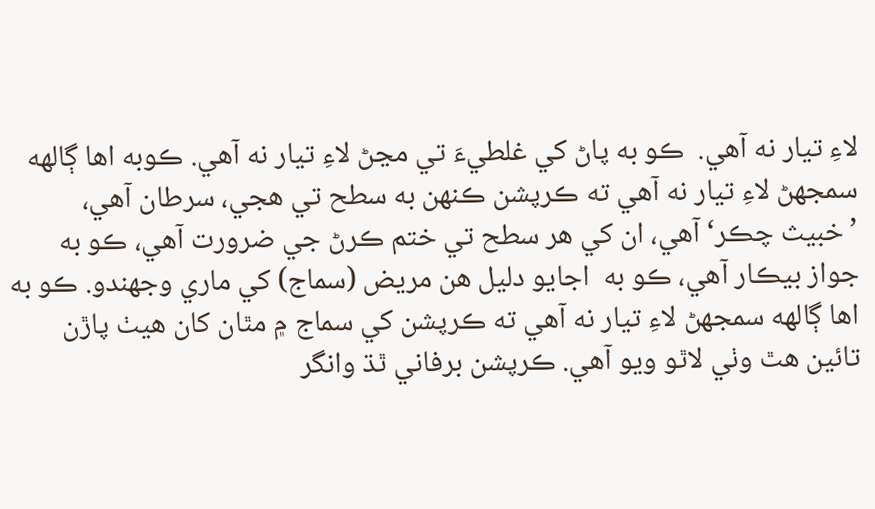لاءِ تيار نه آهي.  ڪو به پاڻ کي غلطيءَ تي مڃڻ لاءِ تيار نه آهي. ڪوبه اها ڳالهه سمجهڻ لاءِ تيار نه آهي ته ڪرپشن ڪنهن به سطح تي هجي، سرطان آهي، ’خبيث چڪر‘ آهي، ان کي هر سطح تي ختم ڪرڻ جي ضرورت آهي، ڪو به جواز بيڪار آهي، ڪو به  اجايو دليل هن مريض (سماج) کي ماري وجهندو. ڪو به اها ڳالهه سمجهڻ لاءِ تيار نه آهي ته ڪرپشن کي سماج ۾ مٿان کان هيٺ پاڙن تائين هٿ وٺي لاٿو ويو آهي. ڪرپشن برفاني ٿڌ وانگر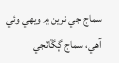سماج جي نرين ۾ ويهي وئي آهي، سماج ڳڱاٽجي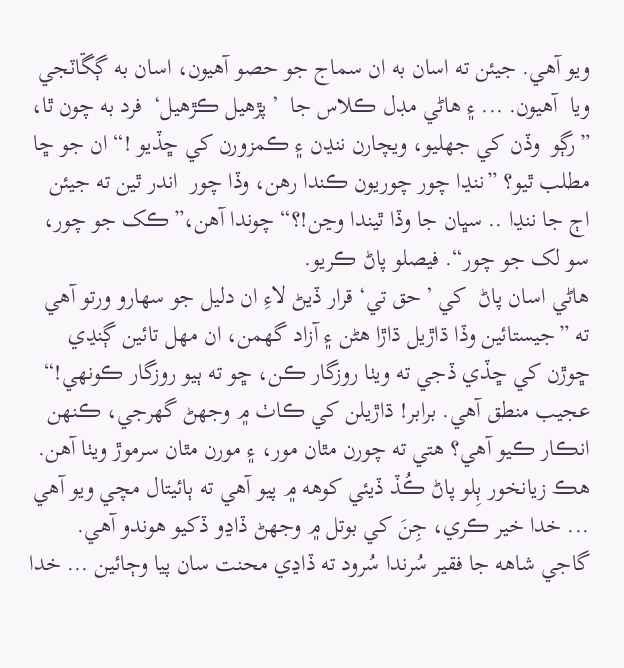ويو آهي. جيئن ته اسان به ان سماج جو حصو آهيون، اسان به ڳڱاٽجي ويا  آهيون. ... ۽ هاڻي مڊل ڪلاس جا  ’پڙهيل ڪڙهيل‘  فرد به چون ٿا، ”رڳو  وڏن کي جهليو، ويچارن ننڍن ۽ ڪمزورن کي ڇڏيو !“ ان جو ڇا مطلب ٿيو؟ ”ننڍا چور چوريون ڪندا رهن، وڏا چور  اندر ٿين ته جيئن اڄ جا ننڍا .. سڀان جا وڏا ٿيندا وڃن!؟“ چوندا آهن،”ڪک جو چور، سو لک جو چور“. فيصلو پاڻ ڪريو.
هاڻي اسان پاڻ  کي ’حق تي‘ قرار ڏيڻ لاءِ ان دليل جو سهارو ورتو آهي ته ”جيستائين وڏا ڌاڙيل ڌاڙا هڻن ۽ آزاد گهمن، ان مهل تائين ڳنڍي ڇوڙن کي ڇڏي ڏجي ته ويٺا روزگار ڪن، ڇو ته ٻيو روزگار ڪونهي!“ عجيب منطق آهي. برابر! ڌاڙيلن کي ڪاٺ ۾ وجهڻ گهرجي، ڪنهن انڪار ڪيو آهي؟ هتي ته چورن مٿان مور، ۽ مورن مٿان سرموڙ ويٺا آهن. هڪ زيانخور ٻِلو پاڻ ڪُڏ ڏيئي کوهه ۾ پيو آهي ته ٻائيتال مچي ويو آهي ... خدا خير ڪري، جِنَ کي بوتل ۾ وجهڻ ڏاڍو ڏکيو هوندو آهي. گاجي شاهه جا فقير سُرندا سُرود ته ڏاڍي محنت سان پيا وڄائين ... خدا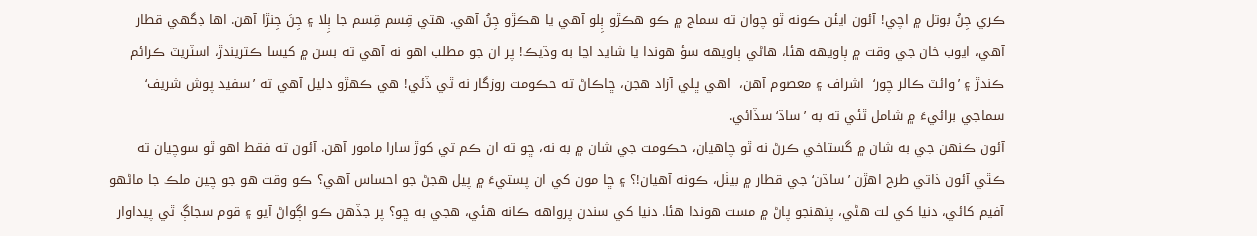ڪري جِنُ بوتل ۾ اچي! آئون ايئن ڪونه ٿو چوان ته سماج ۾ ڪو هڪڙو ٻِلو آهي يا هڪڙو جِنُ آهي. هتي قِسم قِسم جا ٻِلا ۽ جِنَ جِنڙا آهن. اها ڊگهي قطار آهي، ايوب خان جي وقت ۾ ٻاويهه هئا، هاڻي ٻاويهه سؤ هوندا يا شايد اڃا به وڌيڪ! پر ان جو مطلب اهو نه آهي ته بسن ۾ کيسا ڪتريندڙ، اسٽريٽ ڪرائم ڪندڙ ۽ ’وائٽ ڪالر چور‘  اشراف ۽ معصوم آهن،  اهي ڀلي آزاد هجن، ڇاڪاڻ ته حڪومت روزگار نه ٿي ڏئي! هي ڪهڙو دليل آهي ته ’سفيد پوش شريف‘  سماجي برائيءَ ۾ شامل ٿئي ته به ’ساڌ‘ سڏائي.
آئون ڪنهن جي به شان ۾ گستاخي ڪرڻ نه ٿو چاهيان، حڪومت جي شان ۾ به نه، ڇو ته ان ڪم تي کوڙ سارا مامور آهن. آئون ته فقط اهو ٿو سوچيان ته ڪٿي آئون ذاتي طرح اهڙن ’ساڌن‘ جي قطار ۾ بيٺل، ڪونه آهيان!؟ ۽ ڇا مون کي ان پستيءَ ۾ پيل هجڻ جو احساس آهي؟ ڪو وقت هو جو چين ملڪ جا ماڻهو آفيم کائي، دنيا کي لت هڻي، پنهنجو پاڻ ۾ مست هوندا هئا. دنيا کي سندن پرواهه ڪانه هئي، هجي به ڇو؟ پر جڏهن ڪو اڳواڻ آيو ۽ قوم سجاڳ ٿي پيداوار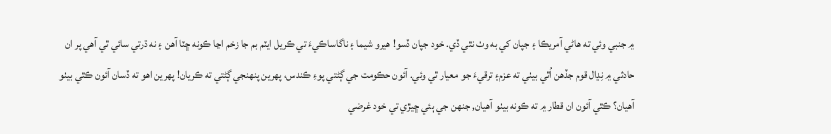۾ جنبي وئي ته هاڻي آمريڪا ۽ جپان کي به وٺ نٿي ڏي. خود جپان ڏسو! هيرو شيما ۽ ناگاساڪيءَ تي ڪريل ايٽم بم جا زخم اڃا ڪونه ڇٽا آهن ۽ نه ڌرتي سائي ٿي آهي پر ان حادثي ۾ نِڍال قوم جڏهن اُٿي بيٺي ته عزم۽ ترقيءَ جو معيار ٿي وئي. آئون حڪومت جي ڳڻتي پوءِ ڪندس، پهرين پنهنجي ڳڻتي ته ڪريان! پهرين اهو ته ڏسان آئون ڪٿي بيٺو آهيان؟ ڪٿي آئون ان قطار ۾ ته ڪونه بيٺو آهيان, جنهن جي ٻئي ڇيڙي تي خود غرضي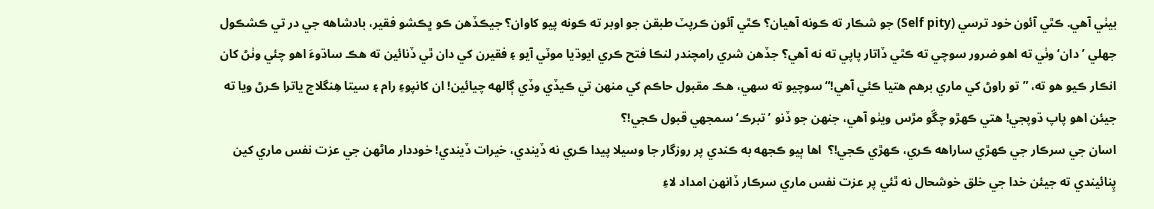بيٺي آهي. ڪٿي آئون خود ترسي (Self pity) جو شڪار ته ڪونه آهيان؟ ڪٿي آئون ڪرپٽ طبقن جو اوبر ته ڪونه پيو کاوان؟ جيڪڏهن ڪو ڀڪشو فقير، بادشاهه جي در تي ڪشڪول جهلي ’دان‘ وٺي ته اهو ضرور سوچي ته ڪٿي ڏاتار پاپي ته نه آهي؟ جڏهن شري رامچندر لنڪا فتح ڪري ايوڌيا موٽي آيو ۽ فقيرن کي دان ٿي ڏنائين ته هڪ ساڌوءَ اهو چئي وٺڻ کان انڪار ڪيو هو ته، ”تو راوڻ کي ماري برهم هتيا ڪئي آهي!“ سوچيو ته سهي، هڪ مقبول حاڪم کي منهن تي ڪيڏي وڏي ڳالهه چيائين! ان کانپوءِ رام ۽ سيتا هِنگلاج ياترا ڪرڻ ويا ته جيئن اهو پاپ ڌوپجي! هتي ڪهڙو چڱو مڙس ويٺو آهي، جنهن جو ڏنو ’تبرڪ‘ سمجهي قبول ڪجي!؟
اسان جي سرڪار جي ڪهڙي ساراهه ڪري، ڪهڙي ڪجي!؟  اها ٻيو ڪجهه به ڪندي پر روزگار جا وسيلا پيدا ڪري نه ڏيندي، خيرات ڏيندي! خوددار ماڻهن جي عزت نفس ماري کين پِنائيندي ته جيئن خدا جي خلق خوشحال نه ٿئي پر عزت نفس ماري سرڪار ڏانهن امداد لاءِ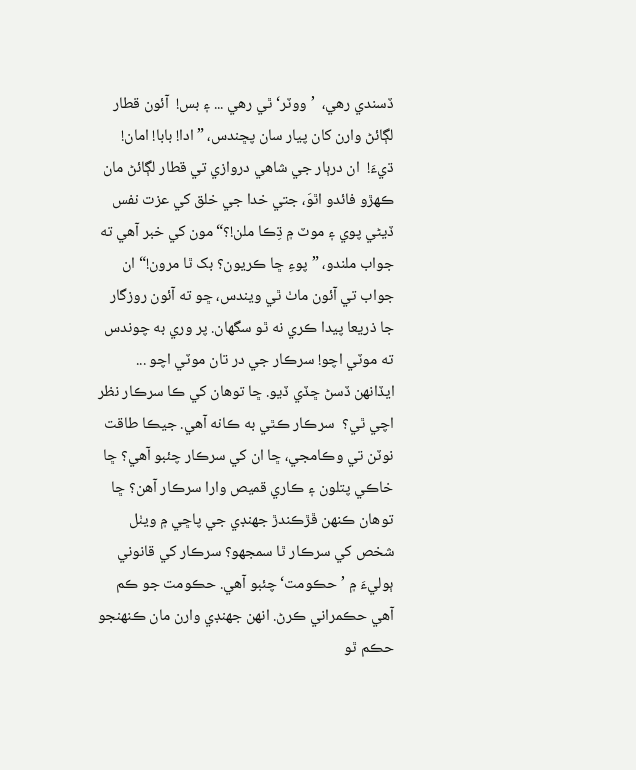ڏسندي رهي،  ’ووٽر‘ ٿي رهي ... ۽ بس!  آئون قطار لڳائڻ وارن کان پيار سان پڇندس، ”ادا! بابا! امان! ڌيءَ!  ان درٻار جي شاهي دروازي تي قطار لڳائڻ مان ڪهڙو فائدو اٿوَ، جتي خدا جي خلق کي عزت نفس ڏيڻي پوي ۽ موٽ ۾ ڌِڪا ملن!؟“ مون کي خبر آهي ته جواب ملندو، ”پوءِ ڇا ڪريون؟ بک ٿا مرون!“ ان جواب تي آئون ماٺ ٿي ويندس، ڇو ته آئون روزگار جا ذريعا پيدا ڪري نه ٿو سگهان. پر وري به چوندس ته موٽي اچو! سرڪار جي در تان موٽي اچو ... ايڏانهن ڏسڻ ڇڏي ڏيو. ڇا توهان کي ڪا سرڪار نظر اچي ٿي؟  سرڪار ڪٿي به ڪانه آهي. جيڪا طاقت نوٽن تي وڪامجي، ڇا ان کي سرڪار چئبو آهي؟ ڇا خاڪي پتلون ۽ ڪاري قميص وارا سرڪار آهن؟ ڇا توهان ڪنهن ڦڙڪندڙ جهنڊي جي پاڇي ۾ ويٺل شخص کي سرڪار ٿا سمجهو؟ سرڪار کي قانوني ٻوليءَ ۾ ’حڪومت‘ چئبو آهي. حڪومت جو ڪم آهي حڪمراني ڪرڻ. انهن جهنڊي وارن مان ڪنهنجو حڪم ٿو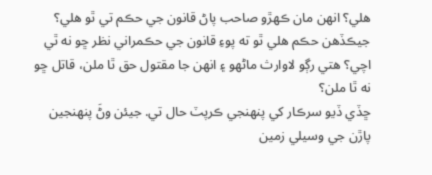هلي؟ انهن مان ڪهڙو صاحب پاڻ قانون جي حڪم تي ٿو هلي؟ جيڪڏهن حڪم هلي ٿو ته پوءِ قانون جي حڪمراني نظر ڇو نه ٿي اچي؟ هتي رڳو لاوارث ماڻهو ۽ انهن جا مقتول حق ٿا ملن، قاتل ڇو نه ٿا ملن؟
ڇڏي ڏيو سرڪار کي پنهنجي ڪرپٽ حال تي. جيئن وڻَ پنهنجين پاڙن جي وسيلي زمين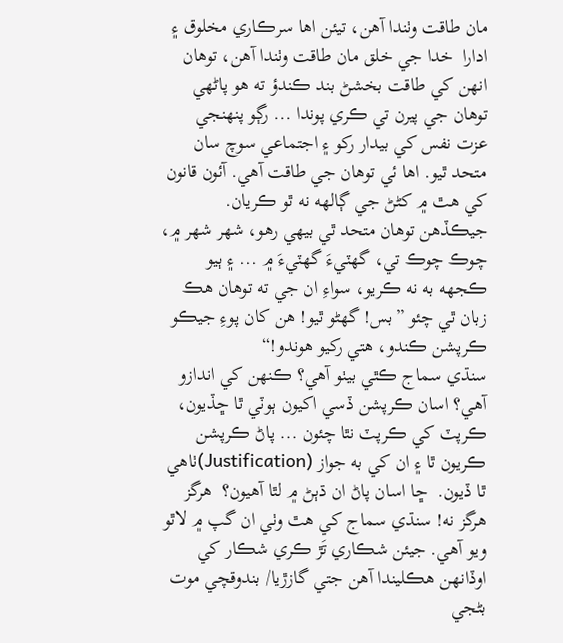مان طاقت وٺندا آهن، تيئن اها سرڪاري مخلوق ۽ ادارا  خدا جي خلق مان طاقت وٺندا آهن، توهان انهن کي طاقت بخشڻ بند ڪندؤ ته هو پاڻهي توهان جي پيرن تي ڪري پوندا ... رڳو پنهنجي عزت نفس کي بيدار رکو ۽ اجتماعي سوچ سان متحد ٿيو. اها ئي توهان جي طاقت آهي. آئون قانون کي هٿ ۾ کڻڻ جي ڳالهه نه ٿو ڪريان. جيڪڏهن توهان متحد ٿي بيهي رهو، شهر شهر ۾، چوڪ چوڪ تي، گهٽيءَ گهٽيءَ ۾ ... ۽ ٻيو ڪجهه به نه ڪريو، سواءِ ان جي ته توهان هڪ زبان ٿي چئو ”بس! گهڻو ٿيو! هن کان پوءِ جيڪو ڪرپشن ڪندو، هتي رکيو هوندو!“
سنڌي سماج ڪٿي بيٺو آهي؟ ڪنهن کي اندازو آهي؟ اسان ڪرپشن ڏسي اکيون ٻوٽي ٿا ڇڏيون، ڪرپٽ کي ڪرپٽ نٿا چئون ... پاڻ ڪرپشن ڪريون ٿا ۽ ان کي به جواز (Justification)ٺاهي ٿا ڏيون.  ڇا اسان پاڻ ان ڌٻڻ ۾ لٿا آهيون؟  هرگز هرگز نه! سنڌي سماج کي هٿ وٺي ان گپ ۾ لاٿو ويو آهي. جيئن شڪاري تَڙ ڪري شڪار کي اوڏانهن هڪليندا آهن جتي گازڙيا/ بندوقچي موت بڻجي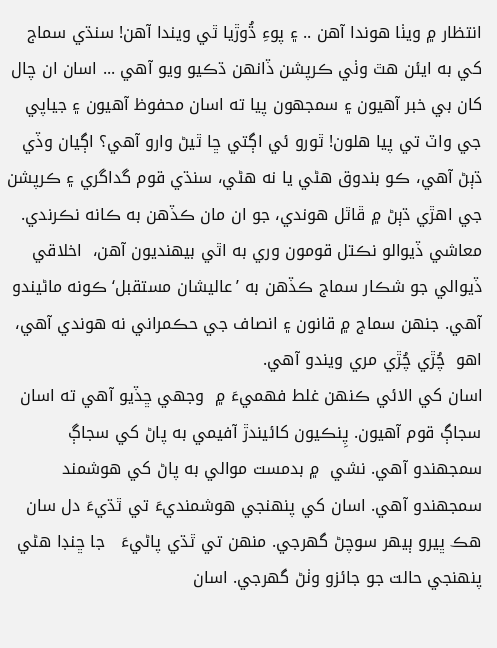انتظار ۾ ويٺا هوندا آهن .. ۽ پوءِ ڌُوڙيا ٿي ويندا آهن! سنڌي سماج کي به ايئن هٿ وٺي ڪرپشن ڏانهن ڌڪيو ويو آهي ... اسان ان چال کان بي خبر آهيون ۽ سمجهون پيا ته اسان محفوظ آهيون ۽ جياپي جي واٽ تي پيا هلون! ٿورو ئي اڳتي ڇا ٿيڻ وارو آهي؟ اڳيان وڏي ڌٻڻ آهي، ڪو بندوق هڻي يا نه هڻي، سنڌي قوم گداگري ۽ ڪرپشن جي اهڙي ڌٻڻ ۾ ڦاٿل هوندي، جو ان مان ڪڏهن به ڪانه نڪرندي. معاشي ڏيوالو نڪتل قومون وري به اٿي بيهنديون آهن،  اخلاقي ڏيوالي جو شڪار سماج ڪڏهن به ’عاليشان مستقبل‘ ڪونه ماڻيندو آهي. جنهن سماج ۾ قانون ۽ انصاف جي حڪمراني نه هوندي آهي، اهو  چُڙي چُڙي مري ويندو آهي.
اسان کي الائي ڪنهن غلط فهميءَ ۾  وجهي ڇڏيو آهي ته اسان سجاڳ قوم آهيون. پِنڪيون کائيندڙ آفيمي به پاڻ کي سجاڳ سمجهندو آهي. نشي  ۾ بدمست موالي به پاڻ کي هوشمند سمجهندو آهي. اسان کي پنهنجي هوشمنديءَ تي ٿڌيءَ دل سان هڪ ڀيرو ٻيهر سوچڻ گهرجي. منهن تي ٿڌي پاڻيءَ   جا ڇنڊا هڻي پنهنجي حالت جو جائزو وٺڻ گهرجي. اسان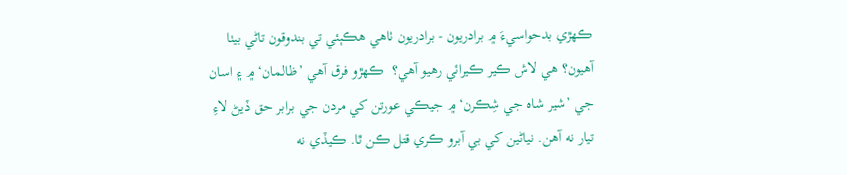ڪهڙي بدحواسيءَ ۾ برادريون - برادريون ٺاهي هڪٻئي تي بندوقون تاڻي بيٺا آهيون؟ هي لاش ڪير ڪيرائي رهيو آهي؟  ڪهڙو فرق آهي ’ظالمان‘ ۾ ۽ اسان جي ’شير شاه جي شِڪرن‘ ۾ جيڪي عورتن کي مردن جي برابر حق ڏيڻ لاءِ تيار نه آهن. نياڻين کي بي آبرو ڪري قتل ڪن ٿا. ڪيڏي نه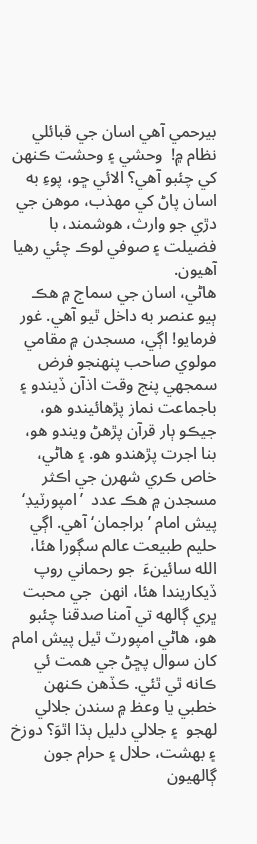بيرحمي آهي اسان جي قبائلي نظام ۾!  وحشي ۽ وحشت ڪنهن کي چئبو آهي؟ الائي ڇو، پوءِ به اسان پاڻ کي مهذب، موهن جي دڙي جو وارث، هوشمند، با فضيلت ۽ صوفي لوڪ چئي رهيا آهيون.
هاڻي، اسان جي سماج ۾ هڪ ٻيو عنصر به داخل ٿيو آهي. غور فرمايو! اڳي، مسجدن ۾ مقامي مولوي صاحب پنهنجو فرض سمجهي پنج وقت اذآن ڏيندو ۽ باجماعت نماز پڙهائيندو هو، جيڪو ٻار قرآن پڙهڻ ويندو هو، بنا اجرت پڙهندو هو. ۽ هاڻي، خاص ڪري شهرن جي اڪثر مسجدن ۾ هڪ عدد  ’امپورٽيڊ‘ پيش امام ’براجمان‘ آهي. اڳي حليم طبيعت عالم سڳورا هئا، الله سائينءَ  جو رحماني روپ ڏيکاريندا هئا، انهن  جي محبت ڀري ڳالهه تي آمنا صدقنا چئبو هو، هاڻي امپورٽ ٿيل پيش امام کان سوال پڇڻ جي همت ئي ڪانه ٿي ٿئي. ڪڏهن ڪنهن خطبي يا وعظ ۾ سندن جلالي لهجو  ۽ جلالي دليل ٻڌا اٿوَ؟ دوزخ ۽ بهشت، حلال ۽ حرام جون ڳالهيون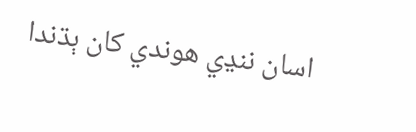اسان ننڍي هوندي کان ٻڌندا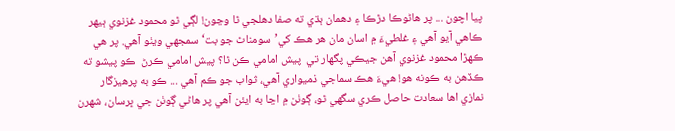پيا اچون ... پر هاڻوڪا دڙڪا ۽ دهمان ٻڌي ته صفا دهلجي ٿا وڃون! لڳي ٿو محمود غزنوي ٻيهر ڪاهي آيو آهي ۽ غلطيءَ ۾ اسان مان هر هڪ کي’سومناٿ جو بت‘ سمجهي ويٺو آهي. پر هي ڪهڙا محمود غزنوي آهن جيڪي پگهار تي  پيش امامي ڪن ٿا؟ پيش امامي ڪرڻ  ڪو پيشو ته ڪڏهن به ڪونه هو! هيءَ هڪ سماجي ذميواري آهي، ثواب جو ڪم آهي ... ڪو به پرهيزگار نمازي اها سعادت حاصل ڪري سگهي ٿو، ڳوٺن ۾ اڃا به ايئن آهي پر هاڻي ڳوٺن جي ڀرسان، شهرن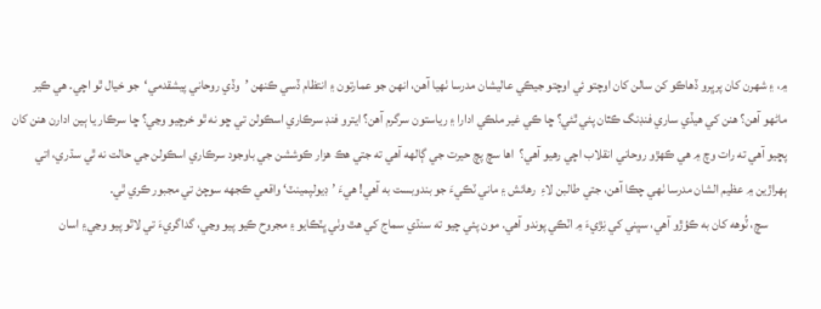۾، ۽ شهرن کان پرڀرو ڏهاڪو کن سالن کان اوچتو ئي اوچتو جيڪي عاليشان مدرسا ٺهيا آهن، انهن جو عمارتون ۽ انتظام ڏسي ڪنهن ’وڏي روحاني پيشقدمي‘  جو خيال ٿو اچي. هي ڪير ماڻهو آهن؟ هنن کي هيڏي ساري فنڊنگ ڪٿان پئي ٿئي؟ ڇا ڪي غير ملڪي ادارا ۽ رياستون سرگرم آهن؟ ايترو فنڊ سرڪاري اسڪولن تي ڇو نه ٿو خرچيو وڃي؟ ڇا سرڪار يا ٻين ادارن هنن کان پڇيو آهي ته رات وچ ۾ هي ڪهڙو روحاني انقلاب اچي رهيو آهي؟  اها سچ پچ حيرت جي ڳالهه آهي ته جتي هڪ هزار ڪوششن جي باوجود سرڪاري اسڪولن جي حالت نه ٿي سڌري، اتي ٻهراڙين ۾ عظيم الشان مدرسا ٺهي چڪا آهن، جتي طالبن لاءِ  رهائش ۽ ماني ٽڪيءَ جو بندوبست به آهي! هيءَ ’ڊيولپمينٽ‘ واقعي ڪجهه سوچڻ تي مجبور ڪري ٿي.
       سچ، ٽُوهه کان به ڪ‍ؤڙو آهي، سڀني کي نِڙيءَ ۾ اٽڪي پوندو آهي. مون پئي چيو ته سنڌي سماج کي هٿ وٺي ڀٽڪايو ۽ مجروح ڪيو پيو وڃي، گداگريءَ تي لاٿو پيو وڃي۽ اسان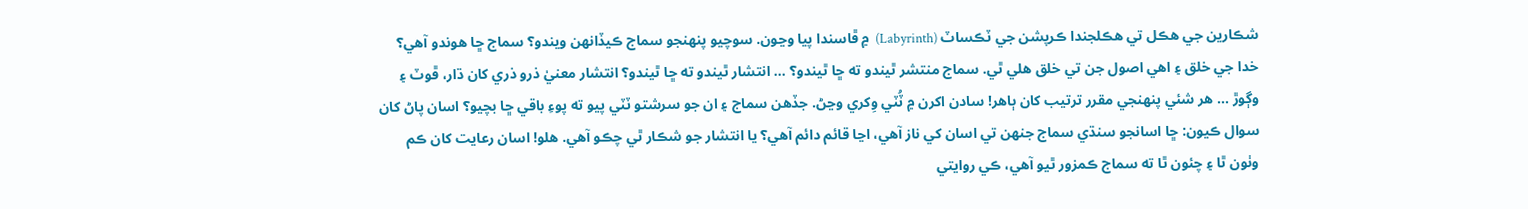شڪارين جي هڪل تي هڪلجندا ڪرپشن جي ٽڪساٽ (Labyrinth)  ۾ ڦاسندا پيا وڃون. سوچيو پنهنجو سماج ڪيڏانهن ويندو؟ سماج ڇا هوندو آهي؟ خدا جي خلق ۽ اهي اصول جن تي خلق هلي ٿي. سماج منتشر ٿيندو ته ڇا ٿيندو؟ ... انتشار ٿيندو ته ڇا ٿيندو؟ انتشار معنيٰ ذرو ذري کان ڌار، ڦوٽ ۽ وڳوڙ ... هر شئي پنهنجي مقرر ترتيب کان ٻاهر! سادن اکرن ۾ ٽُٽي وِکري وڃڻ. جڏهن سماج ۽ ان جو سرشتو ٽٽي پيو ته پوءِ باقي ڇا بچيو؟ اسان پاڻ کان سوال ڪيون: ڇا اسانجو سنڌي سماج جنهن تي اسان کي ناز آهي، اڃا قائم دائم آهي؟ يا انتشار جو شڪار ٿي چڪو آهي. هلو! اسان رعايت کان ڪم وٺون ٿا ۽ چئون ٿا ته سماج ڪمزور ٿيو آهي، ڪي روايتي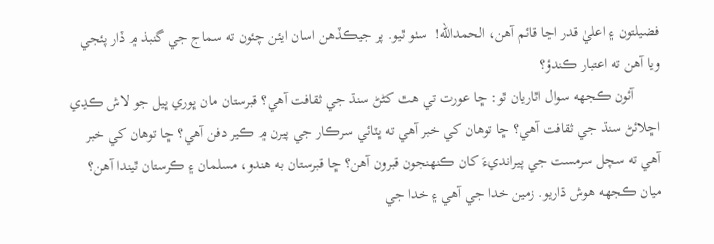فضيلتون ۽ اعليٰ قدر اڃا قائم آهن، الحمدالله!  سٺو ٿيو. پر جيڪڏهن اسان ايئن چئون ته سماج جي گنبذ ۾ ڏار پئجي ويا آهن ته اعتبار ڪندؤ؟
       آئون ڪجهه سوال اٿاريان ٿو: ڇا عورت تي هٿ کڻڻ سنڌ جي ثقافت آهي؟ قبرستان مان ڀوري ڀيل جو لاش ڪڍي اڇلائڻ سنڌ جي ثقافت آهي؟ ڇا توهان کي خبر آهي ته ڀٽائي سرڪار جي پيرن ۾ ڪير دفن آهي؟ ڇا توهان کي خبر آهي ته سچل سرمست جي پيرانديءَ کان ڪنهنجون قبرون آهن؟ ڇا قبرستان به هندو، مسلمان ۽ ڪرستان ٿيندا آهن؟ ميان ڪجهه هوش ڌاريو. زمين خدا جي آهي ۽ خدا جي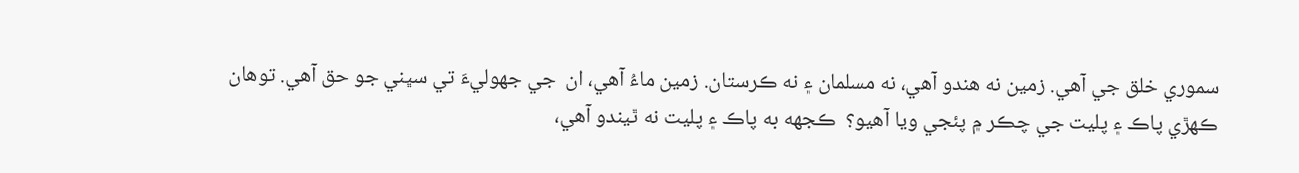سموري خلق جي آهي. زمين نه هندو آهي، نه مسلمان ۽ نه ڪرستان. زمين ماءُ آهي، ان  جي جهوليءَ تي سڀني جو حق آهي. توهان ڪهڙي پاڪ ۽ پليت جي چڪر ۾ پئجي ويا آهيو؟  ڪجهه به پاڪ ۽ پليت نه ٿيندو آهي،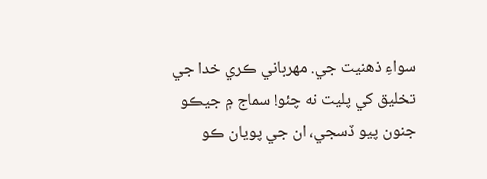سواءِ ذهنيت جي. مهرباني ڪري خدا جي تخليق کي پليت نه چئو! سماج ۾ جيڪو جنون پيو ڏسجي، ان جي پويان ڪو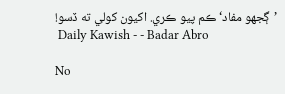’ڳجهو مفاد‘ ڪم پيو ڪري. اکيون کولي ته ڏسو!
 Daily Kawish - - Badar Abro

No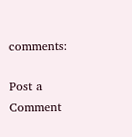comments:

Post a Comment